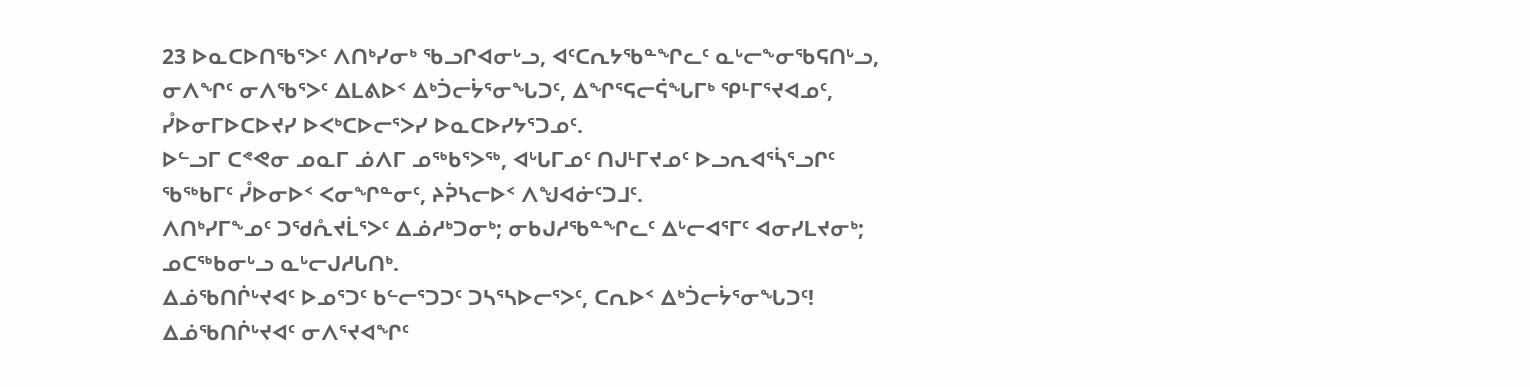23 ᐅᓇᑕᐅᑎᖃᕐᐳᑦ ᐱᑎᒃᓯᓂᒃ ᖃᓗᒋᐊᓂᒡᓗ, ᐊᑦᑕᕆᔭᖃᓐᖏᓚᑦ ᓇᒡᓕᖕᓂᖃᕋᑎᒡᓗ, ᓂᐱᖏᑦ ᓂᐱᖃᕐᐳᑦ ᐃᒪᕕᐅᑉ ᐃᒃᑑᓕᔮᕐᓂᖓᑐᑦ, ᐃᖏᕐᕋᓕᕌᖓᒥᒃ ᕿᒻᒥᕐᔪᐊᓄᑦ, ᓮᐅᓂᒥᐅᑕᐅᔪᓯ ᐅᐸᒃᑕᐅᓕᕐᐳᓯ ᐅᓇᑕᐅᓯᔭᕐᑐᓄᑦ.
ᐅᓪᓗᒥ ᑕᕝᕙᓂ ᓄᓇᒥ ᓅᐱᒥ ᓄᖅᑲᕐᐳᖅ, ᐊᒡᒐᒥᓄᑦ ᑎᒍᒻᒥᔪᓄᑦ ᐅᓗᕆᐊᕐᓵᕐᓗᒋᑦ ᖃᖅᑲᒥᑦ ᓮᐅᓂᐅᑉ ᐸᓂᖏᓐᓂᑦ, ᔨᕉᓴᓕᐅᑉ ᐱᖑᐊᓃᑦᑐᒧᑦ.
ᐱᑎᒃᓯᒥᖕᓄᑦ ᑐᖁᕅᔪᒫᕐᐳᑦ ᐃᓅᓱᒃᑐᓂᒃ; ᓂᑲᒍᓱᖃᓐᖏᓚᑦ ᐃᒡᓕᐊᕐᒥᑦ ᐊᓂᓯᒪᔪᓂᒃ; ᓄᑕᖅᑲᓂᒡᓗ ᓇᒡᓕᒍᓱᒐᑎᒃ.
ᐃᓅᖃᑎᒌᒡᔪᐊᑦ ᐅᓄᕐᑐᑦ ᑲᓪᓕᕐᑐᑐᑦ ᑐᓴᕐᓴᐅᓕᕐᐳᑦ, ᑕᕆᐅᑉ ᐃᒃᑑᓕᔮᕐᓂᖓᑐᑦ! ᐃᓅᖃᑎᒌᒡᔪᐊᑦ ᓂᐱᕐᔪᐊᖏᑦ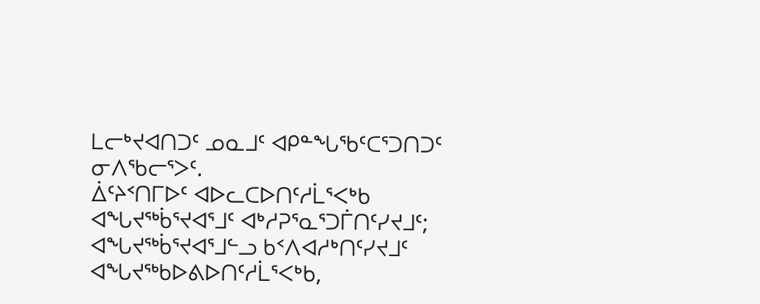ᒪᓕᒃᔪᐊᑎᑐᑦ ᓄᓇᒧᑦ ᐊᑭᓐᖓᖃᑦᑕᕐᑐᑎᑐᑦ ᓂᐱᖃᓕᕐᐳᑦ.
ᐄᑦᔨᑉᑎᒥᐅᑦ ᐊᐅᓚᑕᐅᑎᑦᓱᒫᕐᐸᒃᑲ ᐊᖓᔪᖅᑳᕐᔪᐊᕐᒧᑦ ᐊᒃᓱᕈᕐᓇᕐᑐᒦᑎᑦᓯᔪᒧᑦ; ᐊᖓᔪᖅᑳᕐᔪᐊᕐᒧᓪᓗ ᑲᑉᐱᐊᓱᒃᑎᑦᓯᔪᒧᑦ ᐊᖓᔪᖅᑲᐅᕕᐅᑎᑦᓱᒫᕐᐸᒃᑲ,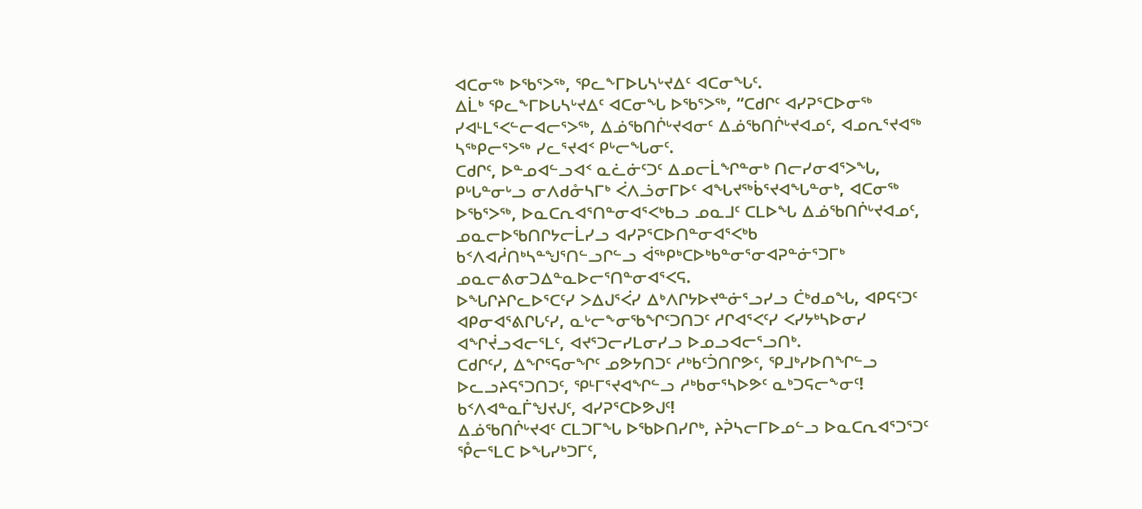ᐊᑕᓂᖅ ᐅᖃᕐᐳᖅ, ᕿᓚᖕᒥᐅᒐᓴᒡᔪᐃᑦ ᐊᑕᓂᖓᑦ.
ᐃᒫᒃ ᕿᓚᖕᒥᐅᒐᓴᒡᔪᐃᑦ ᐊᑕᓂᖓ ᐅᖃᕐᐳᖅ, “ᑕᑯᒋᑦ ᐊᓯᕈᕐᑕᐅᓂᖅ ᓯᐊᒻᒪᕐᐸᓪᓕᐊᓕᕐᐳᖅ, ᐃᓅᖃᑎᒌᒡᔪᐊᓂᑦ ᐃᓅᖃᑎᒌᒡᔪᐊᓄᑦ, ᐊᓄᕆᕐᔪᐊᖅ ᓴᖅᑭᓕᕐᐳᖅ ᓯᓚᕐᔪᐊᑉ ᑭᒡᓕᖓᓂᑦ.
ᑕᑯᒋᑦ, ᐅᓐᓄᐊᓪᓗᐊᑉ ᓇᓛᓃᑦᑐᑦ ᐃᓄᓕᒫᖏᓐᓂᒃ ᑎᓕᓯᓂᐊᕐᐳᖓ, ᑭᒡᒐᓐᓂᒡᓗ ᓂᐱᑯᓁᓴᒥᒃ ᐹᐱᓘᓂᒥᐅᑦ ᐊᖓᔪᖅᑳᕐᔪᐊᖓᓐᓂᒃ, ᐊᑕᓂᖅ ᐅᖃᕐᐳᖅ, ᐅᓇᑕᕆᐊᕐᑎᓐᓂᐊᕐᐸᒃᑲᓗ ᓄᓇᒧᑦ ᑕᒪᐅᖓ ᐃᓅᖃᑎᒌᒡᔪᐊᓄᑦ, ᓄᓇᓕᐅᖃᑎᒋᔭᓕᒫᓯᓗ ᐊᓯᕈᕐᑕᐅᑎᓐᓂᐊᕐᐸᒃᑲ ᑲᑉᐱᐊᓲᑎᒃᓴᓐᖑᕐᑎᓪᓗᒋᓪᓗ ᐋᖅᑭᒃᑕᐅᒃᑲᓐᓂᕐᓂᐊᕈᓐᓃᕐᑐᒥᒃ ᓄᓇᓕᕕᓂᑐᐃᓐᓇᐅᓕᕐᑎᓐᓂᐊᕐᐸᕋ.
ᐅᖓᒋᔨᒋᓚᐅᕐᑕᑦᓯ ᐳᐃᒍᕐᐹᓯ ᐃᒃᐱᒋᔭᐅᔪᓐᓃᕐᓗᓯᓗ ᑖᒃᑯᓄᖓ, ᐊᑭᕋᑦᑐᑦ ᐊᑭᓂᐊᕐᕕᒋᒐᑦᓯ, ᓇᒡᓕᖕᓂᖃᖏᑦᑐᑎᑐᑦ ᓱᒋᐊᕐᐸᑦᓯ ᐸᓯᔭᒃᓴᐅᓂᓯ ᐊᖏᔫᓗᐊᓕᕐᒪᑦ, ᐊᔪᕐᑐᓕᓯᒪᓂᓯᓗ ᐅᓄᓗᐊᓕᕐᓗᑎᒃ.
ᑕᑯᒋᑦᓯ, ᐃᖏᕐᕋᓂᖏᑦ ᓄᕗᔭᑎᑐᑦ ᓱᒃᑲᑦᑑᑎᒋᕗᑦ, ᕿᒧᒃᓯᐅᑎᖏᓪᓗ ᐅᓚᓗᔨᕋᕐᑐᑎᑐᑦ, ᕿᒻᒥᕐᔪᐊᖏᓪᓗ ᓱᒃᑲᓂᕐᓴᐅᕗᑦ ᓇᒃᑐᕋᓕᖕᓂᑦ! ᑲᑉᐱᐊᓐᓇᒦᖑᔪᒍᑦ, ᐊᓯᕈᕐᑕᐅᕗᒍᑦ!
ᐃᓅᖃᑎᒌᒡᔪᐊᑦ ᑕᒪᑐᒥᖓ ᐅᖃᐅᑎᓯᒋᒃ, ᔨᕉᓴᓕᒥᐅᓄᓪᓗ ᐅᓇᑕᕆᐊᕐᑐᕐᑐᑦ ᕾᓕᕐᒪᑕ ᐅᖓᓯᒃᑐᒥᑦ,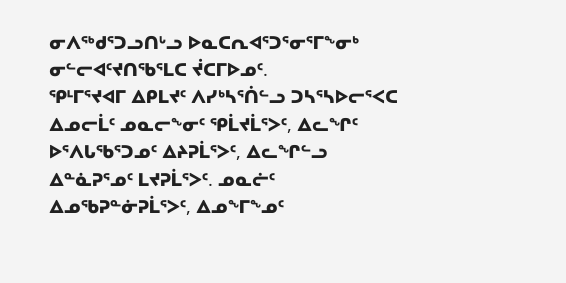ᓂᐱᖅᑯᕐᑐᓗᑎᒡᓗ ᐅᓇᑕᕆᐊᕐᑐᕐᓂᕐᒥᖕᓂᒃ ᓂᓪᓕᐊᑦᔪᑎᖃᕐᒪᑕ ᔫᑕᒥᐅᓄᑦ.
ᕿᒻᒥᕐᔪᐊᒥ ᐃᑭᒪᔪᑦ ᐱᓯᒃᓴᕐᑏᓪᓗ ᑐᓴᕐᓴᐅᓕᕐᐸᑕ ᐃᓄᓕᒫᑦ ᓄᓇᓕᖕᓂᑦ ᕿᒫᔪᒫᕐᐳᑦ, ᐃᓚᖏᑦ ᐅᕐᐱᒐᖃᕐᑐᓄᑦ ᐃᔨᕈᒫᕐᐳᑦ, ᐃᓚᖏᓪᓗ ᐃᓐᓈᕈᕐᓄᑦ ᒪᔪᕈᒫᕐᐳᑦ. ᓄᓇᓖᑦ ᐃᓄᖃᕈᓐᓃᕈᒫᕐᐳᑦ, ᐃᓄᖕᒥᖕᓄᑦ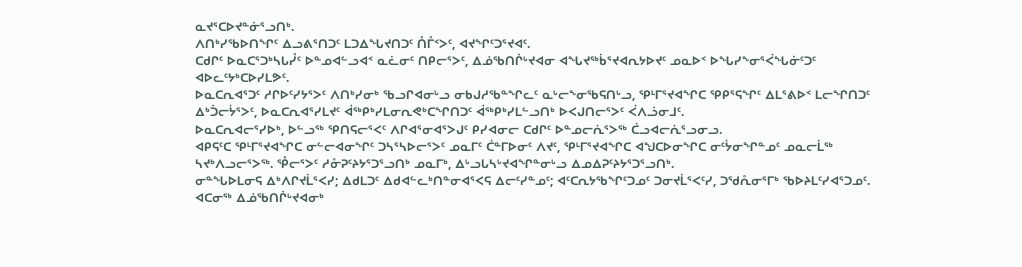ᓇᔪᕐᑕᐅᔪᓐᓃᕐᓗᑎᒃ.
ᐱᑎᒃᓯᖃᐅᑎᖏᑦ ᐃᓗᕕᕐᑎᑐᑦ ᒪᑐᐃᖓᔪᑎᑐᑦ ᑍᒤᑉᐳᑦ, ᐊᔪᖏᑦᑐᕐᔪᐊᑦ.
ᑕᑯᒋᑦ ᐅᓇᑕᕐᑐᒃᓴᒐᓮᑦ ᐅᓐᓄᐊᓪᓗᐊᑉ ᓇᓛᓂᑦ ᑎᑭᓕᕐᐳᑦ, ᐃᓅᖃᑎᒌᒡᔪᐊᓂ ᐊᖓᔪᖅᑳᕐᔪᐊᕆᔭᐅᔪᑦ ᓄᓇᐅᑉ ᐅᖓᓯᖕᓂᕐᐹᖓᓃᑦᑐᑦ ᐊᐅᓚᑦᔭᒃᑕᐅᓯᒪᕗᑦ.
ᐅᓇᑕᕆᐊᕐᑐᑦ ᓱᒋᐅᑦᓯᔭᕐᐳᑦ ᐱᑎᒃᓯᓂᒃ ᖃᓗᒋᐊᓂᒡᓗ ᓂᑲᒍᓱᖃᓐᖏᓚᑦ ᓇᒡᓕᖕᓂᖃᕋᑎᒡᓗ, ᕿᒻᒥᕐᔪᐊᖏᑕ ᕿᑭᕐᕋᖏᑦ ᐃᒪᕐᕕᐅᑉ ᒪᓕᖏᑎᑐᑦ ᐃᒃᑑᓕᔮᕐᐳᑦ, ᐅᓇᑕᕆᐊᕐᓯᒪᔪᑦ ᐋᖅᑭᒃᓯᒪᓂᕆᕙᒃᑕᖏᑎᑐᑦ ᐋᖅᑭᒃᓯᒪᓪᓗᑎᒃ ᐅᐸᒍᑎᓕᕐᐳᑦ ᐹᐱᓘᓂᒧᑦ.
ᐅᓇᑕᕆᐊᓕᕐᓯᐅᒃ, ᐅᓪᓗᖅ ᕿᑎᕋᓕᕐᐸᑦ ᐱᒋᐊᕐᓂᐊᕐᐳᒍᑦ ᑭᓯᐊᓂᓕ ᑕᑯᒋᑦ ᐅᓐᓄᓕᕇᕐᐳᖅ ᑖᓗᐊᓕᕇᕐᓗᓂᓗ.
ᐊᑭᕋᑦᑕ ᕿᒻᒥᕐᔪᐊᖏᑕ ᓂᓪᓕᐊᓂᖏᑦ ᑐᓴᕐᓴᐅᓕᕐᐳᑦ ᓄᓇᒥᑦ ᑖᓐᒥᐅᓂᑦ ᐱᔪᑦ, ᕿᒻᒥᕐᔪᐊᖏᑕ ᐊᖑᑕᐅᓂᖏᑕ ᓂᑦᔮᓂᖏᓐᓄᑦ ᓄᓇᓕᒫᖅ ᓴᔪᒃᐱᓗᓕᕐᐳᖅ. ᕾᓕᕐᐳᑦ ᓱᓁᕈᑦᔨᔭᕐᑐᕐᓗᑎᒃ ᓄᓇᒥᒃ, ᐃᒡᓗᒐᓴᒡᔪᐊᖏᓐᓂᒡᓗ ᐃᓄᐃᕈᑦᔨᔭᕐᑐᕐᓗᑎᒃ.
ᓂᓐᖓᐅᒪᓂᕋ ᐃᒃᐱᒋᔪᒫᕐᐸᓯ; ᐃᑯᒪᑐᑦ ᐃᑯᐊᓪᓚᒃᑎᓐᓂᐊᕐᐸᕋ ᐃᓕᑦᓯᓐᓄᑦ; ᐊᑦᑕᕆᔭᖃᖏᑦᑐᓄᑦ ᑐᓂᔪᒫᕐᐸᑦᓯ, ᑐᖁᕅᓂᕐᒥᒃ ᖃᐅᔨᒪᑦᓯᐊᕐᑐᓄᑦ.
ᐊᑕᓂᖅ ᐃᓅᖃᑎᒌᒡᔪᐊᓂᒃ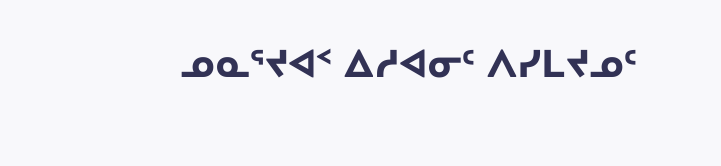ᓄᓇᕐᔪᐊᑉ ᐃᓱᐊᓂᑦ ᐱᓯᒪᔪᓄᑦ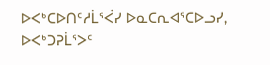ᐅᐸᒃᑕᐅᑎᑦᓱᒫᕐᐹᓯ ᐅᓇᑕᕆᐊᕐᑕᐅᓗᓯ, ᐅᐸᒃᑐᕈᒫᕐᐳᑦ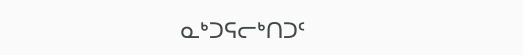ᓇᒃᑐᕋᓕᒃᑎᑐᑦ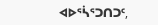ᐊᐅᕐᓵᕐᑐᑎᑐᑦ,